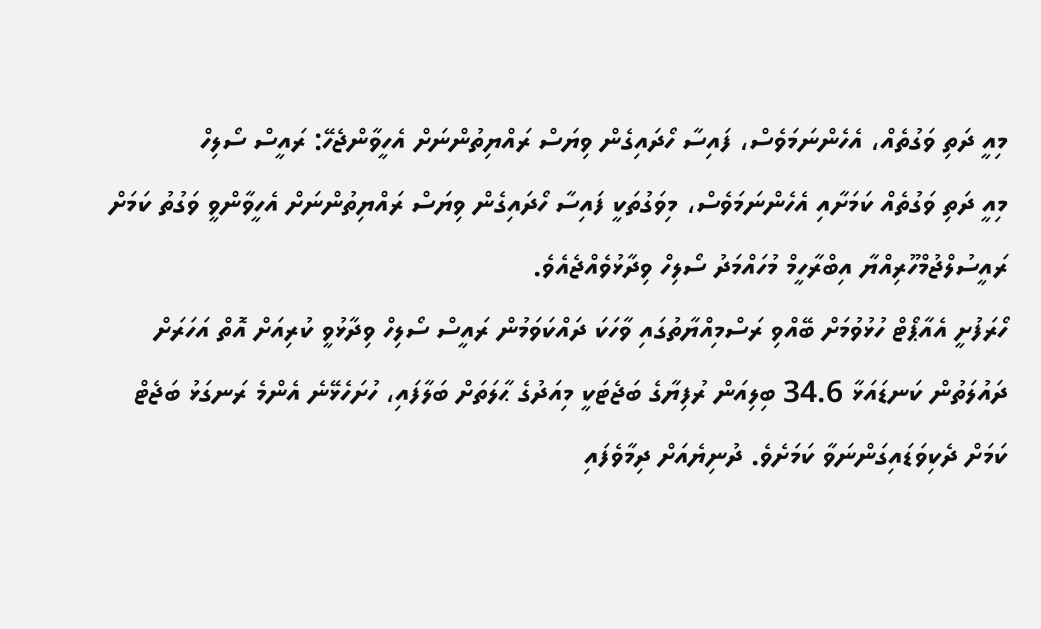މިއީ ދަތި ވަގުތެއް، އެހެންނަމަވެސް، ފައިސާ ހޯދައިގެން ވިޔަސް ރައްޔިތުންނަށް އެހީވާންޖެހޭ: ރައީސް ސޯލިހް
މިއީ ދަތި ވަގުތެއް ކަމަށާއި އެހެންނަމަވެސް، މިވަގުތަކީ ފައިސާ ހޯދައިގެން ވިޔަސް ރައްޔިތުންނަށް އެހީވާންވީ ވަގުތު ކަމަށް ރައީސުލްޖުމްހޫރިއްޔާ އިބްރާހީމް މުހައްމަދު ސޯލިހް ވިދާޅުވެއްޖެއެވެ.
ހޯރަފުށީ އެއާޕޯޓް ހުޅުވުމަށް ބޭއްވި ރަސްމިއްޔާތުގައި ވާހަކަ ދައްކަވަމުން ރައީސް ސޯލިހް ވިދާޅުވީ ކުރިއަށް އޮތް އަހަރަށް ދައުލަތުން ކަނޑައަޅާ 34.6 ބިލިއަން ރުފިޔާގެ ބަޖެޓަކީ މިއަދުގެ ޙާލަތަށް ބަލާފައި، ހުށަހެޅޭނެ އެންމެ ރަނގަޅު ބަޖެޓް ކަމަށް ދެކިވަޑައިގަންނަވާ ކަމަށެވެ. ދުނިޔެއަށް ދިމާވެފައި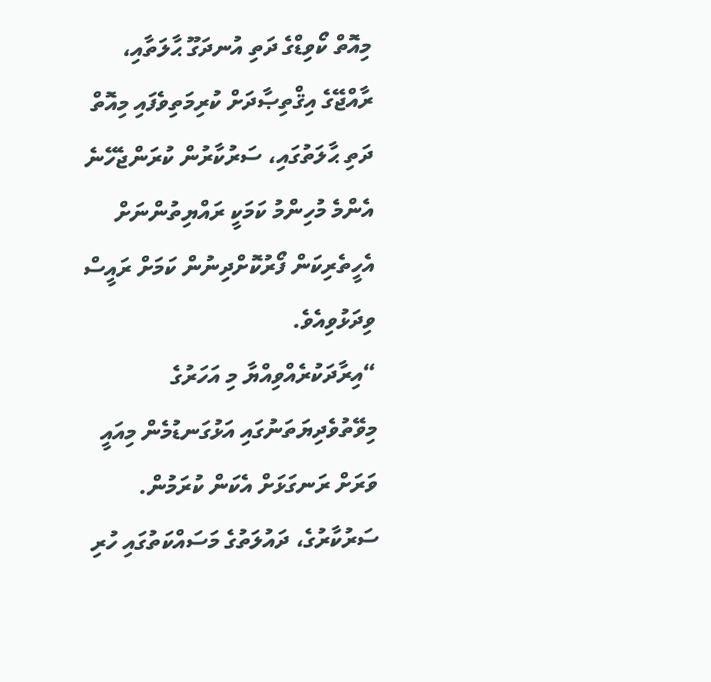މިއޮތް ކޯވިޑްގެ ދަތި އުނދަގޫ ޙާލަތާއި، ރާއްޖޭގެ އިޤްތިޞާދަށް ކުރިމަތިވެފައި މިއޮތް ދަތި ޙާލަތުގައި، ސަރުކާރުން ކުރަންޖެހޭނެ އެންމެ މުހިންމު ކަމަކީ ރައްޔިތުންނަށް އެހީތެރިކަން ފޯރުކޮށްދިނުން ކަމަށް ރައީސް ވިދަޅުވިއެވެ.
“އިރާދަކުރެއްވިއްޔާ މި އަހަރުގެ މިވޭތުވެދިޔަތަނުގައި އަޅުގަނޑުމެން މިއައީ ވަރަށް ރަނގަޅަށް އެކަން ކުރަމުން. ސަރުކާރުގެ، ދައުލަތުގެ މަސައްކަތުގައި ހުރި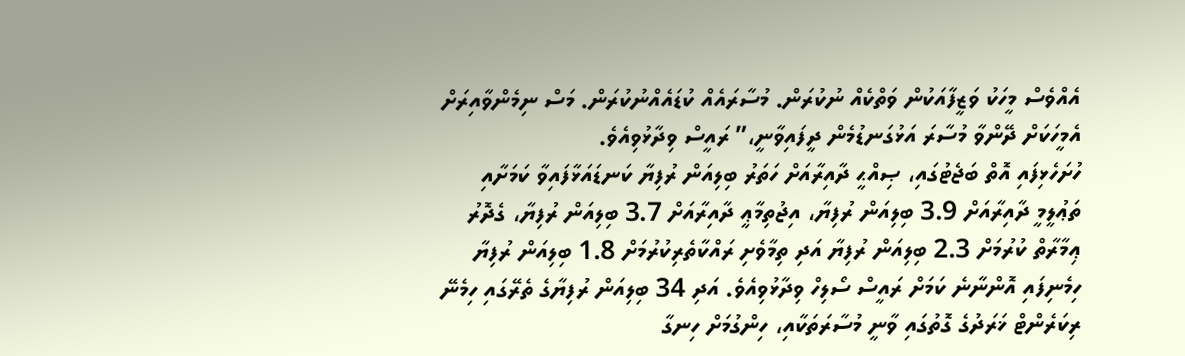އެއްވެސް މީހަކު ވަޒީފާއަކުން ވަތްކެއް ނުކުރަން. މުސާރައެއް ކުޑައެއްނުކުރަން. މަސް ނިމެންވާއިރަށް އެމީހަކަށް ދޭންވާ މުސާރަ އަޅުގަނޑުމެން ދީފައިވާނީ،” ރައީސް ވިދާޅުވިއެވެ.
ހުށަހެޅިފައި އޮތް ބަޖެޓުގައި، ޞިއްޙީ ދާއިރާއަށް ހަތަރު ބިލިއަން ރުފިޔާ ކަނޑައަޅާފައިވާ ކަމަށާއި ތަޢުލީމީ ދާއިރާއަށް 3.9 ބިލިއަން ރުފިޔާ، އިޖުތިމާޢީ ދާއިރާއަށް 3.7 ބިލިއަން ރުފިޔާ، ގެދޮރު ޢިމާރާތް ކުރުމަށް 2.3 ބިލިއަން ރުފިޔާ އަދި ތިމާވެށި ރައްކާތެރިކުރުމަށް 1.8 ބިލިއަން ރުފިޔާ ހިމެނިފައި އޮންނާނެ ކަމަށް ރައީސް ސޯލިހް ވިދާޅުވިއެވެ. އަދި 34 ބިލިއަން ރުފިޔާގެ ތެރޭގައި ހިމެނޭ ރިކަރެންޓް ޚަރަދުގެ ގޮތުގައި ވާނީ މުސާރަތަކާއި، ހިންގުމަށް ހިނގާ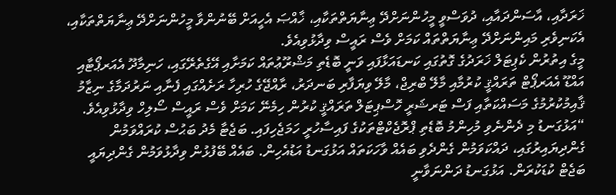ޚަރަދާއި، އާސަންދައާއި، ދުވަސްވީ މީހުންނަށްދޭ ޢިނާޔަތްތަކާއި، ޚާއްޞަ އެހީއަށް ބޭނުންވާ މީހުންނަށްދޭ ޢިނާޔަތްތަކާއި، އެކަނިވެރި މައިންނަށްދޭ ޢިނާޔަތްތައް ކަމަށް ވެސް ރައީސް ވިދާޅުވިއެވެ.
މީގެ އިތުރުން ކެޕިޓަލް ޚަރަދުގެ ގޮތުގައި ކަނޑައަޅާފައި ވަނީ ބޮޑެތި މަޝްރޫޢުތައް ކަމަށާއި އޭގެތެރޭގައި، ހަނިމާދޫ އެއަރޕޯޓާއި އައްޑޫ އެއަރޕޯޓް ތަރައްޤީ ކުރުމާއި މާލޭ ބްރިޖް، މާލޭ ވިޔަފާރި ބަނދަރު، ރާއްޖޭގެ ހުރިހާ ރަށެއްގައި ފެނާއި ނަރުދަމާގެ ނިޒާމު ޤާއިމުކުރުމުގެ މަސައްކަތާއި ފަސް ޓަރޝަރީ ހޮސްޕިޓަލް ތަރައްޤީ ކުރުން ހިމެނޭ ކަމަށް ވެސް ރައީސް ސޯލިހް ވިދާޅުވިއެވެ.
“އަޅުގަނޑު މި ދެންނެވި މުހިންމު ބޮޑެތި ޕްރޮޖެކްޓްތަކުގެ ފައިސާހުރީ ހަމަޖެހިފައި. ބަޖެޓާ މެދު ބަޙުސް ކުރައްވަމުން ގެންދިޔައިރުގައި، ދައްކަވަމުން ގެންދެވި ބައެއް ވާހަކަތައް އަޅުގަނޑު އަޑުއެހިން. ބައެއް ބޭފުޅުން ވިދާޅުވަމުން ގެންދިޔައީ ބަޖެޓް ކުޑަކުރަން. އަޅުގަނޑު ދަންނަވާނީ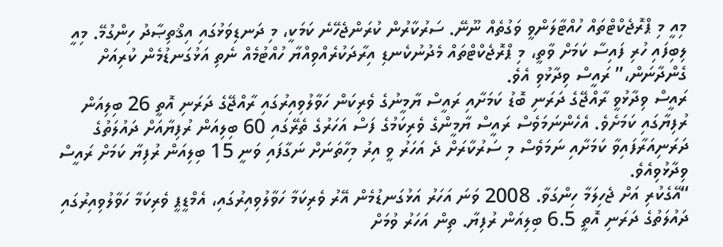މިއީ މި ޕްރޮޖެކްޓްތައް ހުއްޓާލަންވީ ވަގުތެއް ނޫނޭ. ސަރުކާރުން ކުރަންޖެހޭނެ ކަމަކީ، މި ދަނޑިވަޅުގައި އިޤްތިޞާދު ހިންގުމޭ. މިއީ ލިބިފައި ހުރި ފައިސާ ކަމަށް ވާތީ، މި ޕްރޮޖެކްޓްތައް މެދުނުކެނޑި އިރާދަކުރެއްވިއްޔާ ހުއްޓުމެއް ނެތި އަޅުގަނޑުމެން ކުރިއަށް ގެންދާނަން،” ރައީސް ވިދާޅުވި އެވެ.
ރައީސް ވިދާޅުވީ ރާއްޖޭގެ ދަރަނި ބޮޑު ކަމަށާއި ރައީސް ޔާމީނުގެ ވެރިކަން ހަވާލުވިއިރުގައި ރާއްޖޭގެ ދަރަނި އޮތީ 26 ބިލިއަން ރުފިޔާގައި ކަމަށެވެ. އެހެންނަމަވެސް ރައީސް ޔާމީންގެ ވެރިކަމުގެ ފަސް އަހަރުގެ ތެރޭގައި 60 ބިލިއަން ރުފިޔާއަށް ދައުލަތުގެ ދަރަނިއަރާފައިވާ ކަމަށާއި ނަމަވެސް މި ސަރުކާރަށް ދެ އަހަރު ވީ އިރު މިހާތަނަށް ނަގާފައި ވަނީ 15 ބިލިއަން ރުފިޔާ ކަމަށް ރައީސް ވިދާޅުވިއެވެ.
“އޭގެކުރި އަށް ޖެހިލަމާ ހިންގަވާ. 2008 ވަނަ އަހަރު އަޅުގަނޑުމެން އޭރު ވެރިކަމާ ހަވާލުވިއިރުގައި، އެމްޑީޕީ ވެރިކަމާ ހަވާލުވިއިރުގައި ދައުލަތުގެ ދަރަނި އޮތީ 6.5 ބިލިއަން ރުފިޔާ. ތިން އަހަރު ވުމަށް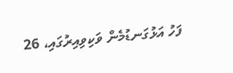ފަހު އަޅުގަނޑުމެން ވަކިވިއިރުގައި، 26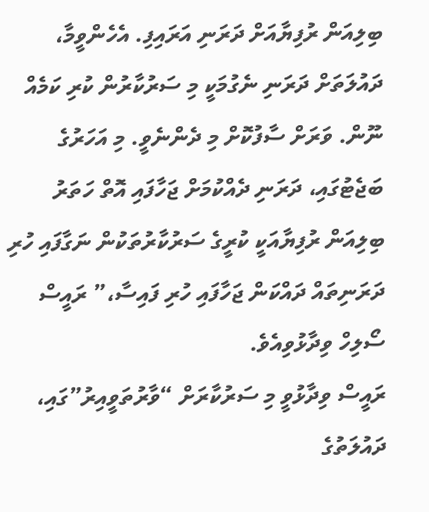ބިލިއަން ރުފިޔާއަށް ދަރަނި އަރައިފި. އެހެންވީމާ، ދައުލަތަށް ދަރަނި ނެގުމަކީ މި ސަރުކާރުން ކުރި ކަމެއް ނޫން. ވަރަށް ސާފުކޮށް މި ދެންނެވީ. މި އަހަރުގެ ބަޖެޓުގައި، ދަރަނި ދެއްކުމަށް ޖަހާފައި އޮތް ހަތަރު ބިލިއަން ރުފިޔާއަކީ ކުރީގެ ސަރުކާރުތަކުން ނަގާފައި ހުރި ދަރަނިތައް ދައްކަން ޖަހާފައި ހުރި ފައިސާ،” ރައީސް ސޯލިހް ވިދާޅުވިއެވެ.
ރައީސް ވިދާޅުވީ މި ސަރުކާރަށް “ވާރުތަވީއިރު”ގައި، ދައުލަތުގެ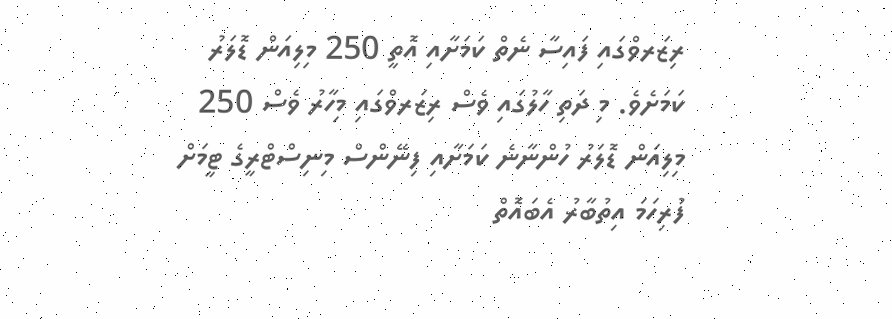ރިޒަރވްގައި ފައިސާ ނެތް ކަމަށާއި އޮތީ 250 މިލިއަން ޑޮލަރު ކަމަށެވެ. މި ދަތި ހާލުގައި ވެސް ރިޒަރވްގައި މިހާރު ވެސް 250 މިލިއަން ޑޮލަރު ހުންނާނެ ކަމަށާއި ފިނޭންސް މިނިސްޓްރީގެ ޓީމަށް ފުރިހަމަ އިތުބާރު އެބައޮތް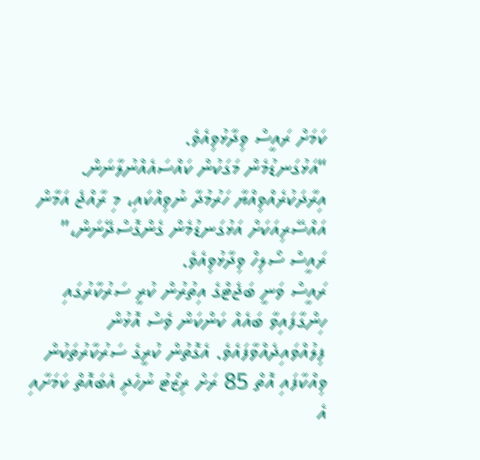ކަމަށް ރައީސް ވިދާޅުވިއެވެ.
“އަޅުގަނޑުމެން މަގަކުން ކައްސައެއްނުލާނަން. އިރާދަކުރެއްވިއްޔާ ހަރުމުދާ ނުވިއްކައި، މި ރާއްޖެ އަމާން އައްސޭރިއަކަށް އަޅުގަނޑުމެން ގެންގޮސްދޭނަން،” ރައީސް ސޯލިހް ވިދާޅުވިއެވެ.
ރައީސް ވަނީ ބަޖެޓްގެ އިތުރުން ކުރީ ސަރުކާރުގައި ހިންގާފައިވާ ބައެއް ކަންކަން ވެސް އޮޅުން ފިލުއްވައިދެއްވާފައެވެ. އެގޮތުން ކުރީގެ ސަރުކާރުތަކުން ވިއްކާފައި އޮތް 85 ރަށް ރިޒޯޓު ނުހެދި އެބައޮތް ކަމަށާއި އެ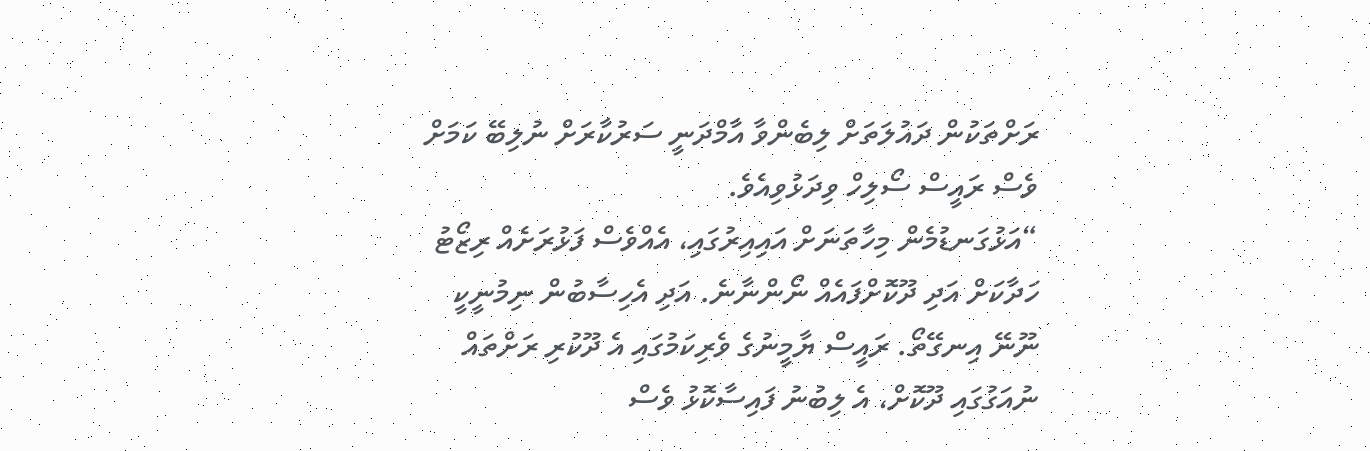ރަށްތަކުން ދައުލަތަށް ލިބެންވާ އާމްދަނީ ސަރުކާރަށް ނުލިބޭ ކަމަށް ވެސް ރައީސް ސޯލިހް ވިދަޅުވިއެވެ.
“އަޅުގަނޑުމެން މިހާތަނަށް އައިއިރުގައި، އެއްވެސް ފަޅުރަށެއް ރިޒޯޓު ހަދާކަށް އަދި ދޫކޮށްފައެއް ނޯންނާނެ. އަދި އެހިސާބުން ނިމުނީކީ ނޫނޭ އިނގޭތޯ. ރައީސް ޔާމީނުގެ ވެރިކަމުގައި އެ ދޫކުރި ރަށްތައް ނުއަގުގައި ދޫކޮށް، އެ ލިބުނު ފައިސާކޮޅު ވެސް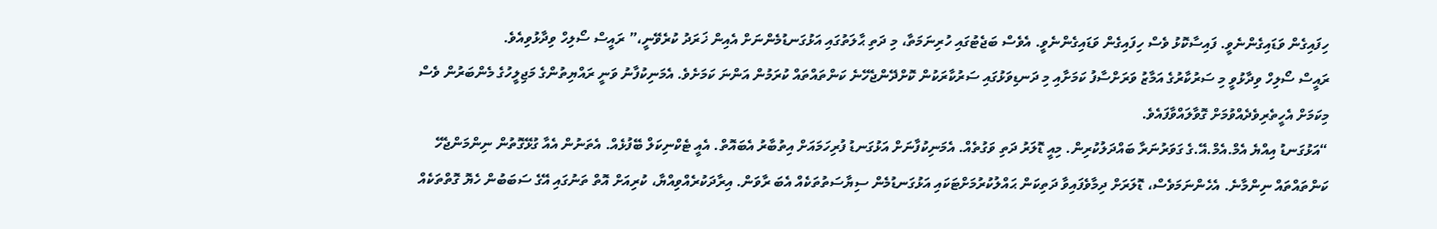ހިފައިގެން ވަޑައިގެންނެވީ. ފައިސާކޮޅު ވެސް ހިފައިގެން ވަޑައިގެންނެވީ. އެވެސް ބަޖެޓުގައި ހުރިނަމަތާ، މި ދަތި ޙާލަތުގައި އަޅުގަނޑުމެންނަށް އެއިން ޚަރަދު ކުރެވޭނީ،” ރައީސް ސޯލިހް ވިދާޅުވިއެވެ.
ރައީސް ސޯލިހް ވިދާޅުވީ މި ސަރުކާރުގެ އަމާޒު ވަރަށްސާފު ކަމަށާއި މި ދަނޑިވަޅުގައި ސަރުކާރަކުން ކޮށްދޭންޖެހޭނެ ކަންތައްތައް ކުރަމުން އަންނަ ކަމަށެވެ. އެމަނިކުފާނު ވަނީ ރައްޔިތުންގެ މަޖިލީހުގެ މެންބަރުން ވެސް މިކަމަށް އެހީތެރިވެދެއްވުމަށް ގޮވާލައްވާފައެވެ.
“އަޅުގަނޑު އިއްޔެ އެމް.އެމް.އޭ.ގެ ގަވަރުނަރާ ބައްދަލުކުރިން. މިއީ ޑޮލަރު ދަތި ވަގުތެއް. އެމަނިކުފާނަށް އަޅުގަނޑު ފުރިހަމައަށް އިތުބާރު އެބައޮތް. އެއީ ޓެކްނިކަލް ބޭފުޅެއް. އެތަނުން އެއާ ގުޅޭގޮތުން ނިންމަންޖެހޭ ކަންތައްތައް ނިންމާނެ. އެހެންނަމަވެސް، ޑޮލަރަށް ދިމާވެފައިވާ ދަތިކަން ޙައްލުކުރުމަށްޓަކައި އަޅުގަނޑުމެން ސިޔާސަތުތަކެއް އެބަ ރާވަން. އިރާދަކުރެއްވިއްޔާ، ކުރިއަށް އޮތް ތަނުގައި އޭގެ ސަބަބުން ހެޔޮ ގޮތްތަކެއް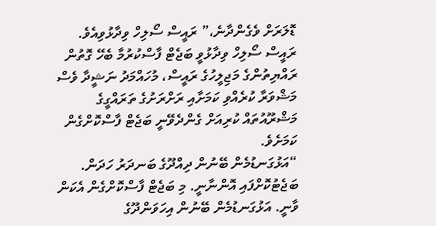ޑޮލަރަށް ވެގެންދާނެ،” ރައީސް ސޯލިހް ވިދާޅުވިއެވެ.
ރައީސް ސޯލިހް ވިދާޅުވީ ބަޖެޓް ފާސްކުރުމާ ބެހޭ ގޮތުން ރައްޔިތުންގެ މަޖިލީހުގެ ރައީސް، މުހައްމަދު ނަޝީދާ ވެސް މަޝްވަރާ ކުރެއްވި ކަމަށާއި ރަށްރަށުގެ ތަރައްގީގެ މަޝްރޫއުތައް ކުރިއަށް ގެންދެވޭނީ ބަޖެޓް ފާސްކޮށްގެން ކަމަށެވެ.
“އަޅުގަނޑުމެން ބޭނުން ދިއްދޫގެ ބަނދަރު ހަދަން. ބަޖެޓުކޮށްފައި އޮންނާނީ. މި ބަޖެޓް ފާސްކޮށްގެން އެކަން ވާނީ. އަޅުގަނޑުމެން ބޭނުން އިހަވަންދޫގެ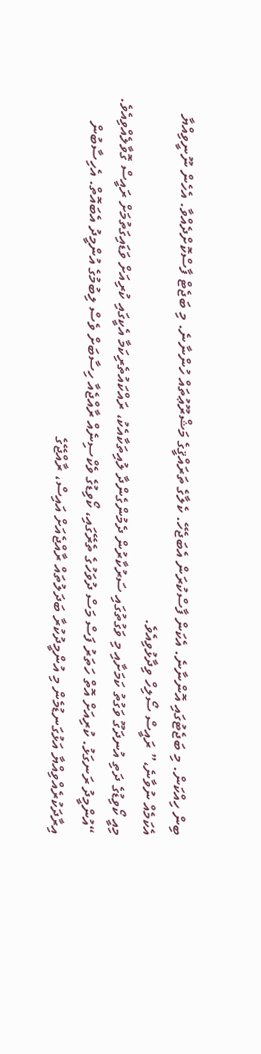ބިން ހިއްކަން. މި ބަޖެޓުގައި އޮންނާނެ. އެކަން ފާސްކުރަން އެބަޖެހޭ. ކެލާގެ ތަރައްޤީގެ މަޝްރޫޢުތައް ހުންނާނެ. މި ބަޖެޓް ފާސްކޮށްދެއްވާ. އެހެން ނޫނީވިއްޔާ އެކަމެއް ނުވާނެ،” ރައީސް ސޯލިހް ވިދާޅުވިއެވެ.
މިއީ ކޯވިޑުގެ ދަތި އުނދަގޫ ވަގުތު ކަމަށާއި މި ވަގުތުގައި ސަރުކާރުން ދެމުންގެންދާ ލުއިތަކާއެކު، ރައްކައުތެރިކަމާ އެކީގައި ކުރިއަށް ވަޑައިގަތުމަށް ރައީސް ގޮވާލެއްވިއެވެ.
“އުންމީދު ރަނގަޅު. ކުރިއަށް އޮތް ހަތަރު ފަސް މަސް ދުވަހުގެ ތެރޭގައި، ކޯވިޑުގެ ވެކްސިނެއް ރާއްޖެއާ ހިސާބަށް ވެސް ލިބުމުގެ އުންމީދު އެބައޮތް. އެހިސާބުން އިރާދަކުރެއްވިއްޔާ އަޅުގަނޑުމެން މި އުންމީދުކުރާ ބަދަލުތައް ރާއްޖެއަށް އައިސް، ރާއްޖޭގެ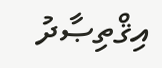އިޤްތިޞާދު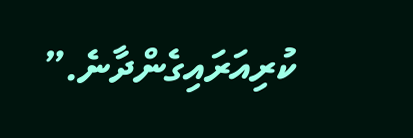ކުރިއަރައިގެންދާނެ.”